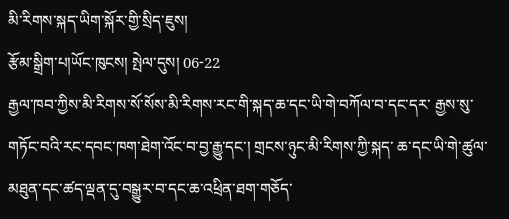མི་རིགས་སྐད་ཡིག་སྐོར་གྱི་སྲིད་ཇུས།
རྩོམ་སྒྲིག་པ།ཡོང་ཁུངས། སྤེལ་དུས། 06-22
རྒྱལ་ཁབ་ཀྱིས་མི་རིགས་སོ་སོས་མི་རིགས་རང་གི་སྐད་ཆ་དང་ཡི་གེ་བཀོལ་བ་དང་དར་ རྒྱས་སུ་གཏོང་བའི་རང་དབང་ཁག་ཐེག་འོང་བ་བྱ་རྒྱུ་དང་། གྲངས་ཉུང་མི་རིགས་ཀྱི་སྐད་ ཆ་དང་ཡི་གེ་ཚུལ་མཐུན་དང་ཚད་ལྡན་དུ་བསྒྱུར་བ་དང་ཆ་འཕྲིན་ཐག་གཅོད་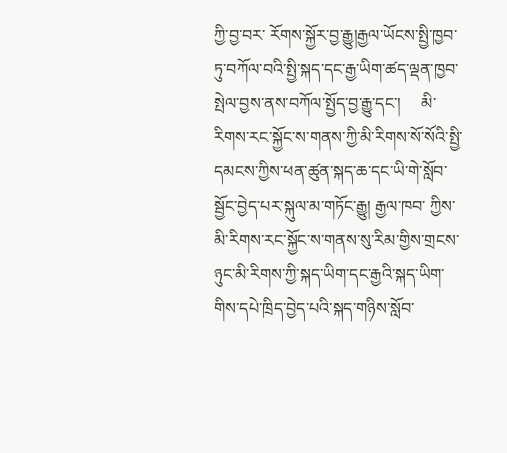ཀྱི་བྱ་བར་ རོགས་སྐྱོར་བྱ་རྒྱུ།རྒྱལ་ཡོངས་སྤྱི་ཁྱབ་ཏུ་བཀོལ་བའི་སྤྱི་སྐད་དང་རྒྱ་ཡིག་ཚད་ལྡན་ཁྱབ་སྤེལ་བྱས་ནས་བཀོལ་སྤྱོད་བྱ་རྒྱུ་དང་།     མི་རིགས་རང་སྐྱོང་ས་གནས་ཀྱི་མི་རིགས་སོ་སོའི་སྤྱི་ དམངས་ཀྱིས་ཕན་ཚུན་སྐད་ཆ་དང་ཡི་གེ་སློབ་སྦྱོང་བྱེད་པར་སྐུལ་མ་གཏོང་རྒྱུ། རྒྱལ་ཁབ་ ཀྱིས་མི་རིགས་རང་སྐྱོང་ས་གནས་སུ་རིམ་གྱིས་གྲངས་ཉུང་མི་རིགས་ཀྱི་སྐད་ཡིག་དང་རྒྱའི་སྐད་ཡིག་གིས་དཔེ་ཁྲིད་བྱེད་པའི་སྐད་གཉིས་སློབ་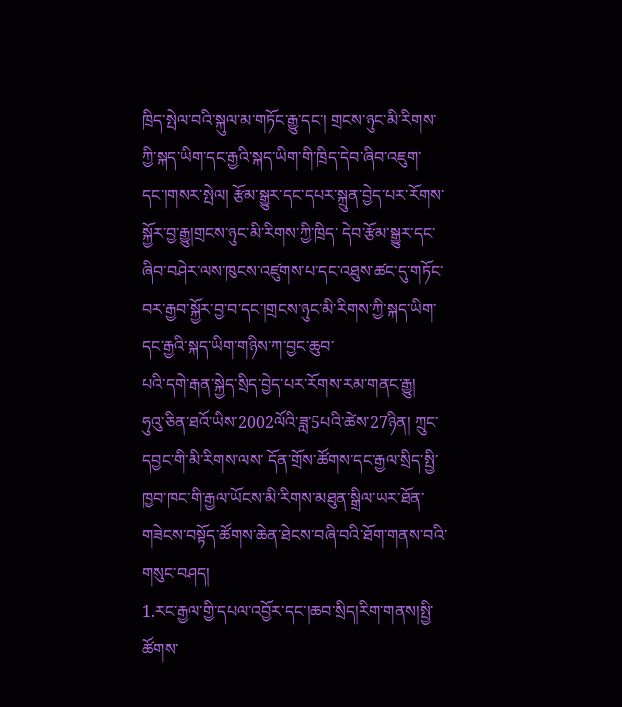ཁྲིད་སྤེལ་བའི་སྐུལ་མ་གཏོང་རྒྱུ་དང་། གྲངས་ཉུང་མི་རིགས་ཀྱི་སྐད་ཡིག་དང་རྒྱའི་སྐད་ཡིག་གི་ཁྲིད་དེབ་ཞིབ་འཇུག་དང་།གསར་སྤེལ། རྩོམ་སྒྱུར་དང་དཔར་སྐྲུན་བྱེད་པར་རོགས་སྐྱོར་བྱ་རྒྱུ།གྲངས་ཉུང་མི་རིགས་ཀྱི་ཁྲིད་ དེབ་རྩོམ་སྒྱུར་དང་ཞིབ་བཤེར་ལས་ཁུངས་འཛུགས་པ་དང་འཐུས་ཚང་དུ་གཏོང་བར་རྒྱབ་སྐྱོར་བྱ་བ་དང་།གྲངས་ཉུང་མི་རིགས་ཀྱི་སྐད་ཡིག་དང་རྒྱའི་སྐད་ཡིག་གཉིས་ཀ་བྱང་ཆུབ་
པའི་དགེ་རྒན་སྐྱེད་སྲིད་བྱེད་པར་རོགས་རམ་གནང་རྒྱུ།
ཧུའུ་ཅིན་ཐའོ་ཡིས་2002ལོའི་ཟླ་5པའི་ཚེས་27ཉིན། ཀྲུང་དབྱང་གི་མི་རིགས་ལས་ དོན་གྲོས་ཚོགས་དང་རྒྱལ་སྲིད་སྤྱི་ཁྱབ་ཁང་གི་རྒྱལ་ཡོངས་མི་རིགས་མཐུན་སྒྲིལ་ཡར་ཐོན་གཟེངས་བསྟོད་ཚོགས་ཆེན་ཐེངས་བཞི་བའི་ཐོག་གནས་བའི་གསུང་བཤད།
1.རང་རྒྱལ་གྱི་དཔལ་འབྱོར་དང་།ཆབ་སྲིད།རིག་གནས།སྤྱི་ཚོགས་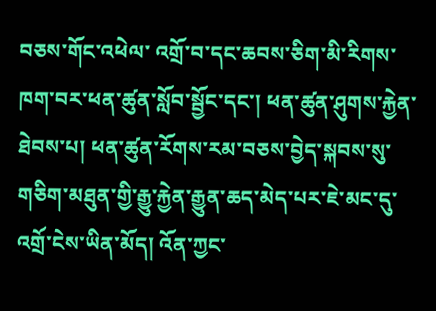བཅས་གོང་འཕེལ་ འགྲོ་བ་དང་ཆབས་ཅིག་མི་རིགས་ཁག་བར་ཕན་ཚུན་སློབ་སྦྱོང་དང་། ཕན་ཚུན་ཤུགས་རྐྱེན་ཐེབས་པ། ཕན་ཚུན་རོགས་རམ་བཅས་བྱེད་སྐབས་སུ་གཅིག་མཐུན་གྱི་རྒྱུ་རྐྱེན་རྒྱུན་ཆད་མེད་པར་ཇེ་མང་དུ་འགྲོ་ངེས་ཡིན་མོད། འོན་ཀྱང་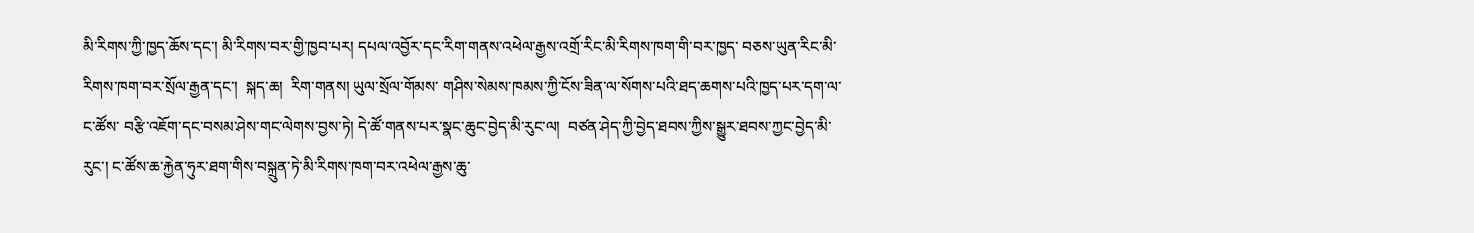མི་རིགས་ཀྱི་ཁྱད་ཆོས་དང་། མི་རིགས་བར་གྱི་ཁྱབ་པར། དཔལ་འབྱོར་དང་རིག་གནས་འཕེལ་རྒྱས་འགྲོ་རིང་མི་རིགས་ཁག་གི་བར་ཁྱད་ བཅས་ཡུན་རིང་མི་རིགས་ཁག་བར་སྲོལ་རྒྱན་དང་།  སྐད་ཆ།  རིག་གནས། ཡུལ་སྲོལ་གོམས་ གཤིས་སེམས་ཁམས་ཀྱི་ངོས་ཟིན་ལ་སོགས་པའི་ཐད་ཆགས་པའི་ཁྱད་པར་དག་ལ་ང་ཚོས་ བརྩི་འཇོག་དང་བསམ་ཤེས་གང་ལེགས་བྱས་ཏེ། དེ་ཚོ་གནས་པར་སྣང་ཆུང་བྱེད་མི་རུང་ལ།  བཙན་ཤེད་ཀྱི་བྱེད་ཐབས་ཀྱིས་སྒྱུར་ཐབས་ཀྱང་བྱེད་མི་རུང་། ང་ཚོས་ཆ་རྐྱེན་ཧུར་ཐག་གིས་བསྐྲུན་ཏེ་མི་རིགས་ཁག་བར་འཕེལ་རྒྱས་ཆུ་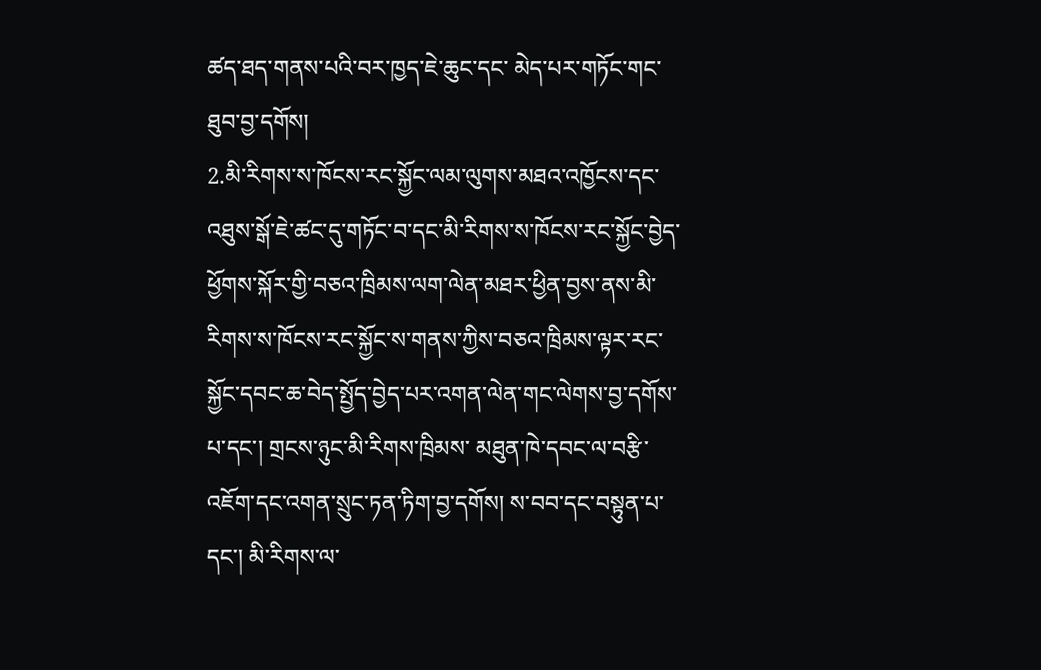ཚད་ཐད་གནས་པའི་བར་ཁྱད་ཇེ་ཆུང་དང་ མེད་པར་གཏོང་གང་ཐུབ་བྱ་དགོས།
2.མི་རིགས་ས་ཁོངས་རང་སྐྱོང་ལམ་ལུགས་མཐའ་འཁྱོངས་དང་འཐུས་སྒོ་ཇེ་ཚང་དུ་གཏོང་བ་དང་མི་རིགས་ས་ཁོངས་རང་སྐྱོང་བྱེད་ཕྱོགས་སྐོར་གྱི་བཅའ་ཁྲིམས་ལག་ལེན་མཐར་ཕྱིན་བྱས་ནས་མི་རིགས་ས་ཁོངས་རང་སྐྱོང་ས་གནས་ཀྱིས་བཅའ་ཁྲིམས་ལྟར་རང་སྐྱོང་དབང་ཆ་བེད་སྤྱོད་བྱེད་པར་འགན་ལེན་གང་ལེགས་བྱ་དགོས་པ་དང་། གྲངས་ཉུང་མི་རིགས་ཁྲིམས་ མཐུན་ཁེ་དབང་ལ་བརྩི་འཇོག་དང་འགན་སྲུང་ཏན་ཏིག་བྱ་དགོས། ས་བབ་དང་བསྟུན་པ་དང་། མི་རིགས་ལ་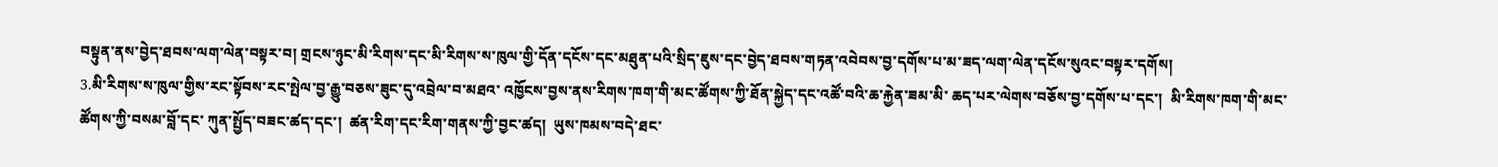བསྟུན་ནས་བྱེད་ཐབས་ལག་ལེན་བསྟར་བ། གྲངས་ཉུང་མི་རིགས་དང་མི་རིགས་ས་ཁུལ་གྱི་དོན་དངོས་དང་མཐུན་པའི་སྲིད་ཇུས་དང་བྱེད་ཐབས་གཏན་འབེབས་བྱ་དགོས་པ་མ་ཟད་ལག་ལེན་དངོས་སུའང་བསྟར་དགོས།
3.མི་རིགས་ས་ཁུལ་གྱིས་རང་སྟོབས་རང་སྤེལ་བྱ་རྒྱུ་བཅས་ཟུང་དུ་འབྲེལ་བ་མཐའ་ འཁྱོངས་བྱས་ནས་རིགས་ཁག་གི་མང་ཚོགས་ཀྱི་ཐོན་སྐྱེད་དང་འཚོ་བའི་ཆ་རྐྱེན་ཟམ་མི་ ཆད་པར་ལེགས་བཅོས་བྱ་དགོས་པ་དང་།  མི་རིགས་ཁག་གི་མང་ཚོགས་ཀྱི་བསམ་བློ་དང་ ཀུན་སྤྱོད་བཟང་ཚད་དང་།  ཚན་རིག་དང་རིག་གནས་ཀྱི་བྱང་ཚད།  ཡུས་ཁམས་བདེ་ཐང་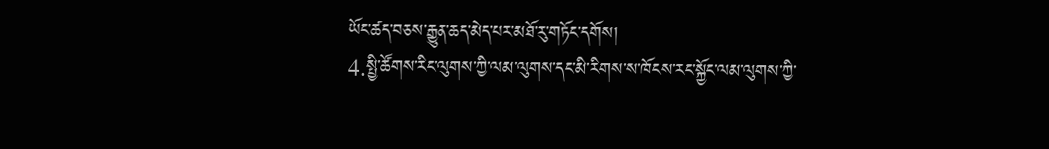ཡོང་ཚད་བཅས་རྒྱུན་ཆད་མེད་པར་མཐོ་རུ་གཏོང་དགོས།
4.སྤྱི་ཚོགས་རིང་ལུགས་ཀྱི་ལམ་ལུགས་དང་མི་རིགས་ས་ཁོངས་རང་སྐྱོང་ལམ་ལུགས་ཀྱི་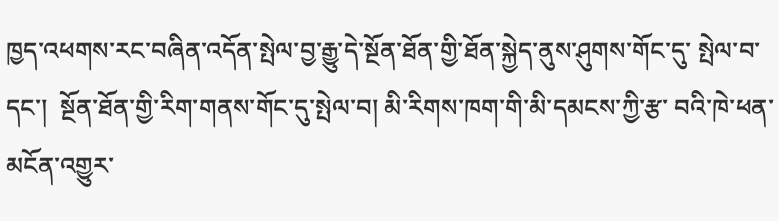ཁྱད་འཕགས་རང་བཞིན་འདོན་སྤེལ་བྱ་རྒྱུ་དེ་སྔོན་ཐོན་གྱི་ཐོན་སྐྱེད་ནུས་ཤུགས་གོང་དུ་ སྤེལ་བ་དང་།  སྔོན་ཐོན་གྱི་རིག་གནས་གོང་དུ་སྤེལ་བ། མི་རིགས་ཁག་གི་མི་དམངས་ཀྱི་རྩ་ བའི་ཁེ་ཕན་མངོན་འགྱུར་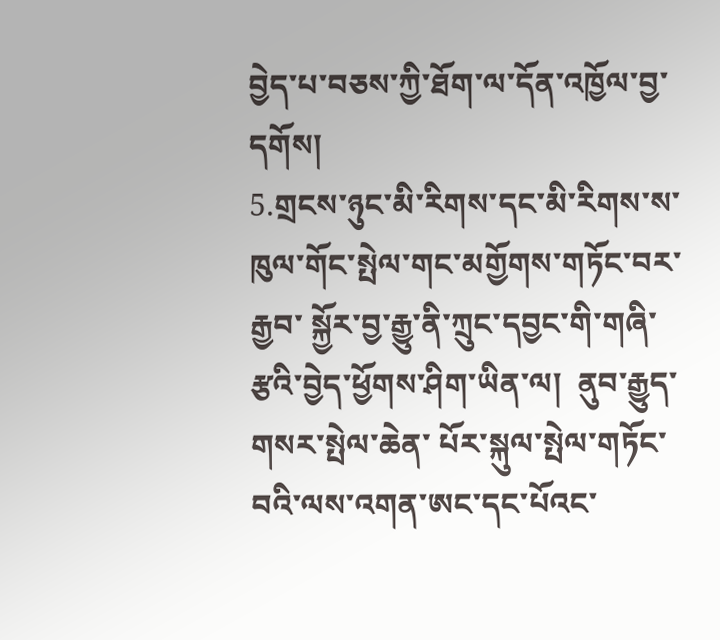བྱེད་པ་བཅས་ཀྱི་ཐོག་ལ་དོན་འཁྱོལ་བྱ་དགོས།
5.གྲངས་ཉུང་མི་རིགས་དང་མི་རིགས་ས་ཁུལ་གོང་སྤེལ་གང་མགྱོགས་གཏོང་བར་རྒྱབ་ སྐྱོར་བྱ་རྒྱུ་ནི་ཀྲུང་དབྱང་གི་གཞི་རྩའི་བྱེད་ཕྱོགས་ཤིག་ཡིན་ལ།  ནུབ་རྒྱུད་གསར་སྤེལ་ཆེན་ པོར་སྐུལ་སྤེལ་གཏོང་བའི་ལས་འགན་ཨང་དང་པོའང་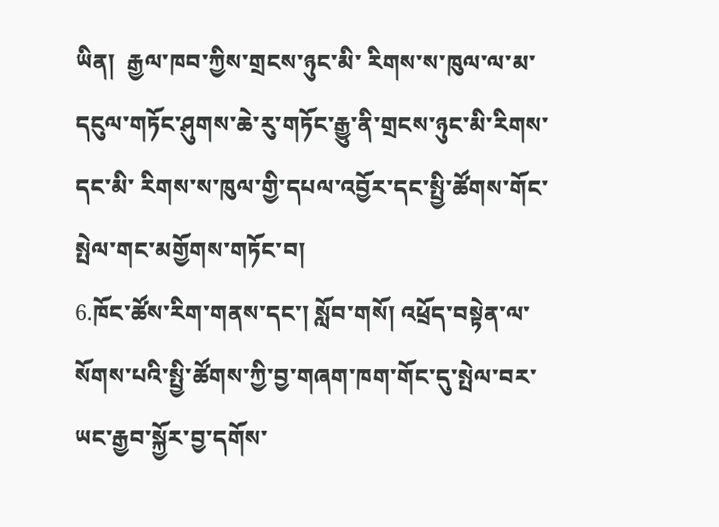ཡིན།  རྒྱལ་ཁབ་ཀྱིས་གྲངས་ཉུང་མི་ རིགས་ས་ཁུལ་ལ་མ་དངུལ་གཏོང་ཤུགས་ཆེ་རུ་གཏོང་རྒྱུ་ནི་གྲངས་ཉུང་མི་རིགས་དང་མི་ རིགས་ས་ཁུལ་གྱི་དཔལ་འབྱོར་དང་སྤྱི་ཚོགས་གོང་སྤེལ་གང་མགྱོགས་གཏོང་བ།
6.ཁོང་ཚོས་རིག་གནས་དང་། སློབ་གསོ། འཕྲོད་བསྟེན་ལ་སོགས་པའི་སྤྱི་ཚོགས་ཀྱི་བྱ་གཞག་ཁག་གོང་དུ་སྤེལ་བར་ཡང་རྒྱབ་སྐྱོར་བྱ་དགོས་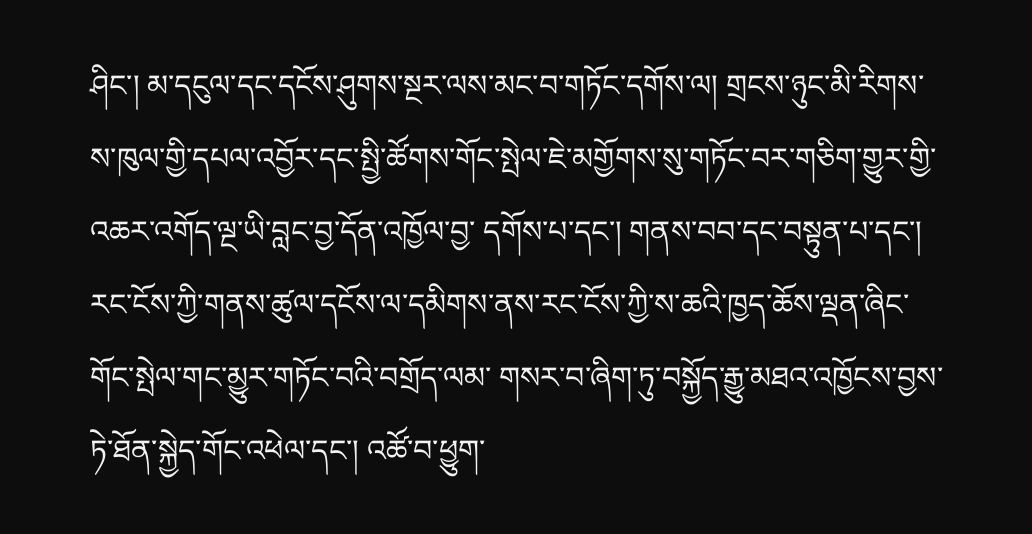ཤིང་། མ་དངུལ་དང་དངོས་ཤུགས་སྔར་ལས་མང་བ་གཏོང་དགོས་ལ། གྲངས་ཉུང་མི་རིགས་ས་ཁུལ་གྱི་དཔལ་འབྱོར་དང་སྤྱི་ཚོགས་གོང་སྤེལ་ཇེ་མགྱོགས་སུ་གཏོང་བར་གཅིག་གྱུར་གྱི་འཆར་འགོད་ལྔ་ཡི་བླང་བྱ་དོན་འཁྱོལ་བྱ་ དགོས་པ་དང་། གནས་བབ་དང་བསྟུན་པ་དང་། རང་ངོས་ཀྱི་གནས་ཚུལ་དངོས་ལ་དམིགས་ནས་རང་ངོས་ཀྱི་ས་ཆའི་ཁྱད་ཆོས་ལྡན་ཞིང་གོང་སྤེལ་གང་མྱུར་གཏོང་བའི་བགྲོད་ལམ་ གསར་བ་ཞིག་ཏུ་བསྐྱོད་རྒྱུ་མཐའ་འཁྱོངས་བྱས་ཏེ་ཐོན་སྐྱེད་གོང་འཕེལ་དང་། འཚོ་བ་ཕྱུག་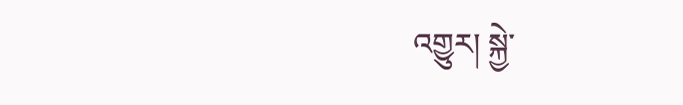འགྱུར། སྐྱེ་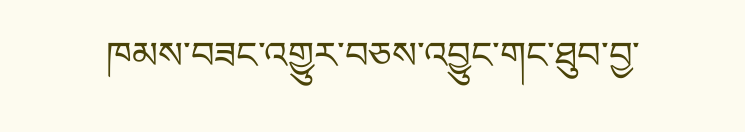ཁམས་བཟང་འགྱུར་བཅས་འབྱུང་གང་ཐུབ་བྱ་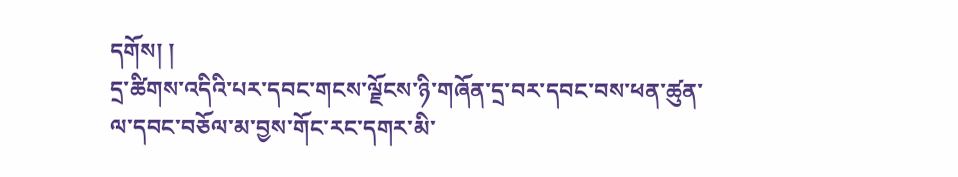དགོས། །
དྲ་ཚིགས་འདིའི་པར་དབང་གངས་ལྗོངས་ཉི་གཞོན་དྲ་བར་དབང་བས་ཕན་ཚུན་ལ་དབང་བཅོལ་མ་བྱས་གོང་རང་དགར་མི་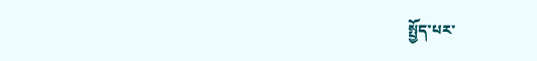སྤྱོད་པར་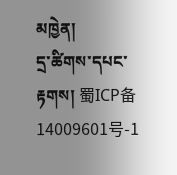མཁྱེན།
དྲ་ཚིགས་དཔང་རྟགས། 蜀ICP备14009601号-1